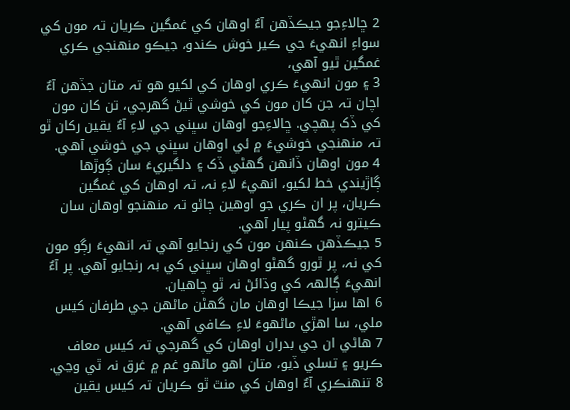2 ڇالاءِجو جيڪڏھن آءٌ اوھان کي غمگين ڪريان تہ مون کي سواءِ انھيءَ جي ڪير خوش ڪندو، جيڪو منھنجي ڪري غمگين ٿيو آھي،
3 ۽ مون انھيءَ ڪري اوھان کي لکيو ھو تہ متان جڏھن آءٌ اچان تہ جن کان مون کي خوشي ٿيڻ گھرجي، تن کان مون کي ڏک پھچي. ڇالاءِجو اوھان سڀني جي لاءِ آءٌ يقين رکان ٿو تہ منھنجي خوشيءَ ۾ ئي اوھان سڀني جي خوشي آھي.
4 مون اوھان ڏانھن گھڻي ڏک ۽ دلگيريءَ سان ڳوڙھا ڳاڙيندي خط لکيو، انھيءَ لاءِ نہ، تہ اوھان کي غمگين ڪريان، پر ان ڪري جو اوھين ڄاڻو تہ منھنجو اوھان سان ڪيترو نہ گھڻو پيار آھي.
5 جيڪڏھن ڪنھن مون کي رنجايو آھي تہ انھيءَ رڳو مون کي نہ، پر ٿورو گھڻو اوھان سڀني کي بہ رنجايو آھي. پر آءٌ انھيءَ ڳالھہ کي وڌائڻ نہ ٿو چاھيان.
6 اھا سزا جيڪا اوھان مان گھڻن ماڻھن جي طرفان کيس ملي، سا اھڙي ماڻھوءَ لاءِ ڪافي آھي.
7 ھاڻي ان جي بدران اوھان کي گھرجي تہ کيس معاف ڪريو ۽ تسلي ڏيو، متان اھو ماڻھو غم ۾ غرق نہ ٿي وڃي.
8 تنھنڪري آءٌ اوھان کي منٿ ٿو ڪريان تہ کيس يقين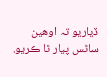ڏياريو تہ اوھين ساڻس پيار ٿا ڪريو.